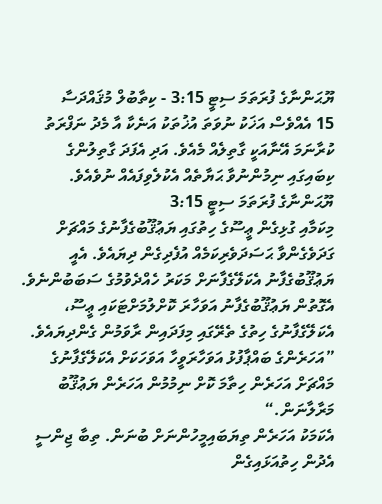ޔޫޙަންނާގެ ފުރަތަމަ ސިޓީ 3:15 - ކިތާބުލް މުޤައްދަސާ
15 އެއްވެސް އަޚަކު ނުވަތަ އުޚުތަކު އަނެކާ އާ މެދު ނަފްރަތު ކުރާނަމަ އޭނާއަކީ ގާތިލެއް މެއެވެ. އަދި އެފަދަ ގާތިލުންގެ ކިބައިގައި ނިމުންނުވާ ޙަޔާތެއް އެކުލެވިފައެއް ނުވެއެވެ.
ޔޫޙަންނާގެ ފުރަތަމަ ސިޓީ 3:15
މިކަމާއި ގުޅިގެން ޢީސޫގެ ހިތުގައި ޔަޢުޤޫބުގެފާނުގެ މައްޗަށް ގަދަވެގެންވާ ޙަސަދަވެރިކަމެއް އުފެދިގެން ދިޔައެވެ. އެއީ ޔަޢުޤޫބުގެފާނު އެކަލޭގެފާނަށް މަކަރު ހެއްދެވުމުގެ ސަބަބުންނެވެ. އެގޮތުން ޔަޢުޤޫބުގެފާނު އަވަހާރަ ކޮށްލުމަށްޓަކައި ޢީސޫ، އެކަލޭގެފާނުގެ ހިތުގެ ތެރޭގައި މިފަދައިން ރާވަމުން ގެންދިޔައެވެ. ”އަހަރެންގެ ބައްޕާފުޅު އަވަހާރަވީހާ އަވަހަކަށް އެކަލޭގެފާނުގެ މައްޗަށް އަހަރެން ހިތާމަ ކޮށް ނިމުމުން އަހަރެން ޔަޢުޤޫބު މަރާލާނަން.“
އެކަމަކު އަހަރެން ތިޔަބައިމީހުންނަށް ބުނަން. ތިބާ ޖިންސީ އެދުން ހިތުއަޅައިގެން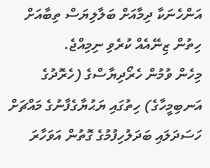އަންހެނަކާ ދިމާއަށް ބަލާލިޔަސް ތިބާއަށް ހިތުން ޒިނޭއެއް ކުރެވި ނިމިއްޖެ.
މިހެން ވުމުން ހެރޯދިޔާސްގެ (ހެރޮދުގެ އަނބިމީހާގެ) ހިތުގައި ޔަޙުޔާގެފާނުގެ މައްޗަށް ހަސަދަލައި ބަދަލުހިފުމުގެ ގޮތުން އަވަހާރަ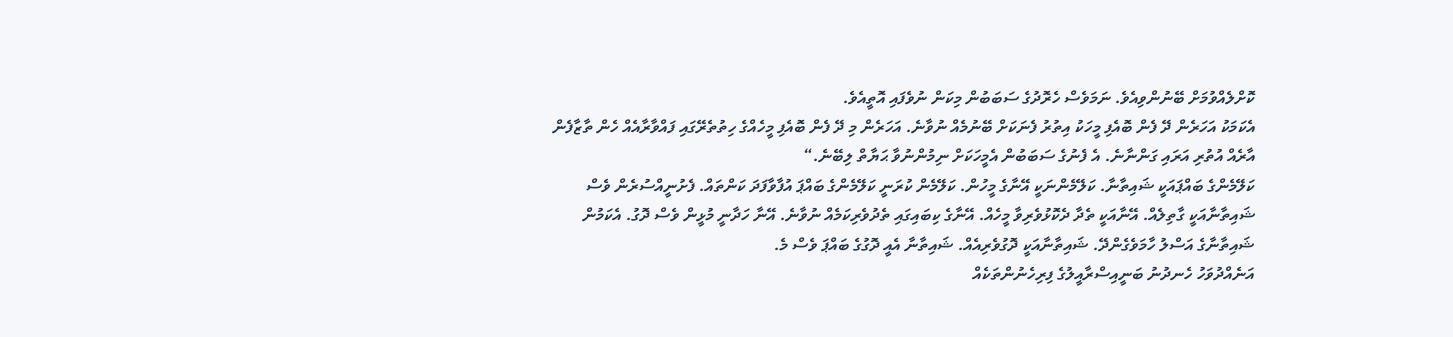ކޮށްލެއްވުމަށް ބޭނުންވިއެވެ. ނަމަވެސް ހެރޮދުގެ ސަބަބުން މިކަން ނުވެފައި އޮތީއެވެ.
އެކަމަކު އަހަރެން ދޭ ފެން ބޮއެފި މީހަކު އިތުރު ފެނަކަށް ބޭނުމެއް ނުވާނެ. އަހަރެން މި ދޭ ފެން ބޮއެފި މީހެއްގެ ހިތުތެރޭގައި ފައްވާރާއެއް ހެން ތާޒާފެން އާރެއް އުތުރި އަރައި ގަންނާނެ. އެ ފެނުގެ ސަބަބުން އެމީހަކަށް ނިމުންނުވާ ޙަޔާތް ލިބޭނެ.“
ކަލޭމެންގެ ބައްޕައަކީ ޝައިތާނާ. ކަލޭމެންނަކީ އޭނާގެ މީހުން. ކަލޭމެން ކުރަނީ ކަލޭމެންގެ ބައްޕަ އުފާވާފަދަ ކަންތައް. ފެށުނީއްސުރެން ވެސް ޝައިތާނާއަކީ ގާތިލެއް. އޭނާއަކީ ތެދާ ދެކޮޅުވެރިވާ މީހެއް. އޭނާގެ ކިބައިގައި ތެދުވެރިކަމެއް ނުވާނެ. އޭނާ ހަދާނީ މުޅީން ވެސް ދޮގު. އެކަމުން ޝައިތާނާގެ އަސްލު ހާމަވެގެންދޭ. ޝައިތާނާއަކީ ދޮގުވެރިއެއް. ޝައިތާނާ އެއީ ދޮގުގެ ބައްޕަ ވެސް މެ.
އަނެއްދުވަހު ހެނދުނު ބަނީއިސްރާއީލުގެ ފިރިހެނުންތަކެއް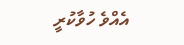އެއްވެ ހުވާކުރީ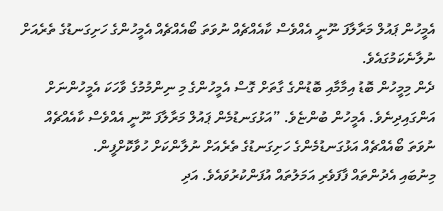އެމީހުން ޕައުލް މަރާލާފަ ނޫނީ އެއްވެސް ކާއެއްޗެއް ނުވަތަ ބޯއެއްޗެއް އެމީހުންގެ ހަށިގަނޑުގެ ތެރެއަށް ނުލާނެކަމުގައެވެ.
ދެން މިމީހުން ބޮޑު އިމާމާއި ބޮޑުންގެ ގާތަށް ގޮސް އެމީހުންގެ މި ނިންމުމުގެ ވާހަކަ އެމީހުންނަށް އަންގައިދިނެވެ. އެމީހުން ބުންޏެވެ. ”އަޅުގަނޑުމެން ޕައުލް މަރާލާފަ ނޫނީ އެއްވެސް ކާއެއްޗެއް ނުވަތަ ބޯއެއްޗެއް އަޅުގަނޑުމެންގެ ހަށިގަނޑުގެ ތެރެއަށް ނުލާންކަށް ހުވާކޮށްފީން.
މިނުބައި އެދުންތައް ފާފަވެރި އަމަލުތައް އުފަންކުރުވައެވެ. އަދި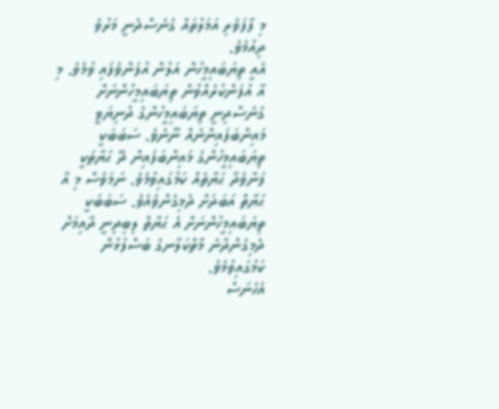މި ފާފަވެރި އަމަލުތައް ގެނެސްދެނީ މަރުވެ ދިއުމެވެ.
އެއީ ތިޔަބައިމީހުން އަލުން އުފަންވެފައި ވުމެވެ. މި އާ އުފަންކުރެއްވުން ތިޔަބައިމީހުންނަށް ގެނެސްދިނީ ތިޔަބައިމީހުންގެ ދުނިޔަވީ މައިންބަފައިންނެއް ނޫނެވެ. ސަބަބަކީ ތިޔަބައިމީހުންގެ މައިންބަފައިން ދޭ ޙަޔާތަކީ ފަނާވެދާ ޙަޔާތެއް ކަމުގައިވުމެވެ. ނަމަވެސް މި އާ ޙަޔާތް އަބަދަށް ދެމިގެންވެއެވެ. ސަބަބަކީ ތިޔަބައިމީހުންނަށް އެ ޙަޔާތް ލިބިދިނީ ދާއިމަށް ދެމިގެންދާނެ މާތްކަލާނގެ ބަސްފުޅުން ކަމުގައިވުމެވެ.
އެހެނަސް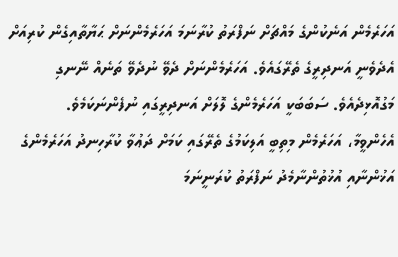އަހަރެމެން އަނެކުންގެ މައްޗަށް ނަފްރަތު ކުރާނަމަ އަހަރެމެންނަށް ޙަޔާތާއިގެން ކުރިއަށް އެދެވެނީ އަނދިރީގެ ތެރޭގައެވެ. އަހަރެމެންނަށް ދެވޭ ނުދެވޭ ތަނެއް ނޭނގި މަގުއޮޅިދެއެވެ. ސަބަބަކީ އަހަރެމެންގެ ލޮލަށް އަނދިރީގައި ނުފެންނަކަމެވެ.
އެހެންވީމާ، އަހަރެމެން މިތިބީ އަލިކަމުގެ ތެރޭގައި ކަމަށް ދަޢުވާ ކުރާހިނދު އަހަރެމެންގެ އަޚުންނާއި އުޚުތުންނާމެދު ނަފްރަތު ކުރަނީނަމަ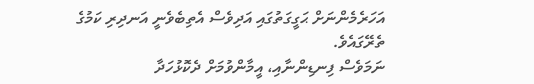އަހަރެމެންނަށް ޙަގީގަތުގައި އަދިވެސް އެތިބެވެނީ އަނދިރި ކަމުގެ ތެރޭގައެވެ.
ނަމަވެސް ފިނޑިންނާއި، އީމާންވުމަށް ދެކޮޅުހަދާ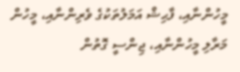މީހުންނާއި، ފާޙިޝް އަމަލުތަކުގެ ވެރިންނާއި، މީހުން މަރާލި މީހުންނާއި، ޖިންސީ ގޮތުން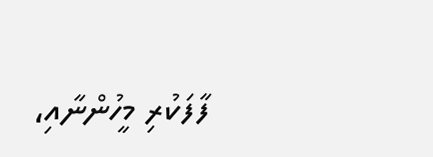ފާފަކުރި މީހުންނާއި،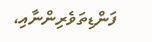ފަންޑިތަވެރިންނާއި،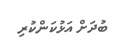ބުދަށް އަޅުކަންކުރި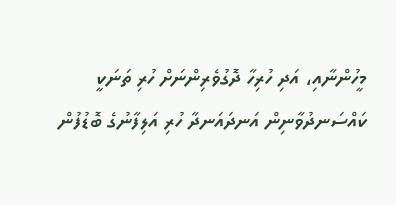މީހުންނާއި، އަދި ހުރިހާ ދޮގުވެރިންނަށް ހުރި ތަނަކީ ކައްސަނދުވާނިން އަނދައަނދާ ހުރި އަލިފާނުގެ ބޮޑުފުން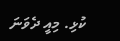ކުޅި. މިއީ ދެވަނަ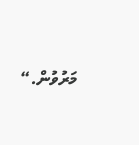މަރުވުން.“